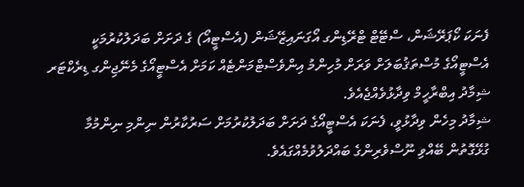ފެނަކަ ކޯޕަރޭޝަން، ސްޓޭޓް ޓްރޭޑިންގ އޯގަނައިޒޭޝަން (އެސްޓީއޯ) ގެ ދަށަށް ބަދަލުކުރުމަކީ އެސްޓީއޯގެ މުސްތަޤުބަލަށް ވަރަށް މުހިންމު އިންވެސްޓްމަންޓެއް ކަމަށް އެސްޓީއޯގެ މެނޭޖިންގ ޑިރެކްޓަރ ޝިމާދު އިބްރާހީމް ވިދާޅުވެއްޖެއެވެ.
ޝިމާދު މިހެން ވިދާޅުވީ، ފެނަކަ އެސްޓީއޯގެ ދަށަށް ބަދަލުކުރުމަށް ސަރުކާރުން ނިންމި ނިންމުމާ ގުޅޭގޮތުން ބޭއްވި ނޫސްވެރިންގެ ބައްދަލުވުމެއްގައެވެ.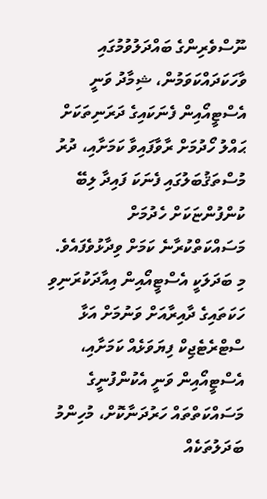ނޫސްވެރިންގެ ބައްދަލުވުމުގައި ވާހަކަދައްކަވަމުން، ޝިމާދު ވަނީ އެސްޓީއޯއިން ފެނަކައިގެ ދަރަނިތަކަށް ޙައްލު ހޯދުމަށް ރާވާފައިވާ ކަމަށާއި، ދުރު މުސްތަޤުބަލުގައި ފެނަކަ ފައިދާ ލިބޭ ކުންފުންޏަކަށް ހެދުމަށް މަސައްކަތްކުރާނެ ކަމަށް ވިދާޅުވެފައެވެ.
މި ބަދަލަކީ އެސްޓީއޯއިން އިއާދަކުރަނިވި ހަކަތައިގެ ދާއިރާއަށް ވަނުމަށް އަޅާ ސްޓްރެޓެޖިކް ފިޔަވަޅެއް ކަމަށާއި، އެސްޓީއޯއިން ވަނީ އެކުންފުނީގެ މަސައްކަތްތައް ހަރުދަނާކޮށް، މުހިންމު ބަދަލުތަކެއް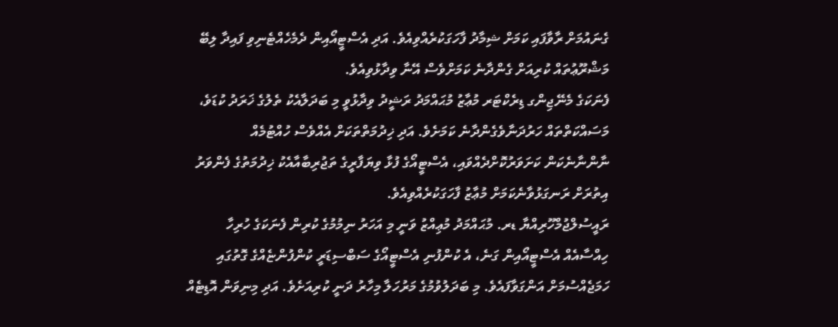ގެނައުމަށް ރާވާފައި ކަމަށް ޝިމާދު ފާހަގަކުރެއްވިއެވެ. އަދި އެސްޓީއޯއިން ދެމެހެއްޓެނިވި ފައިދާ ލިބޭ މަޝްރޫޢުތައް ކުރިއަށް ގެންދާނެ ކަމަށްވެސް އޭނާ ވިދާޅުވިއެވެ.
ފެނަކަގެ މެނޭޖިންގ ޑިރެކްޓަރ މުޢާޒު މުޙައްމަދު ރަޝީދު ވިދާޅުވީ މި ބަދަލާއެކު ތެލުގެ ޚަރަދު ކުޑަވެ، މަސައްކަތްތައް ހަރުދަނާވެގެންދާނެ ކަމަށެވެ. އަދި ޚިދުމަތްތަކަށް އެއްވެސް ހުއްޓުމެއް ނާންނާނެކަން ކަށަވަރުކޮށްދެއްވައި، އެސްޓީއޯގެ ފުޅާ ވިޔަފާރީގެ ތަޖުރިބާއާއެކު ޚިދުމަތުގެ ފެންވަރު އިތުރަށް ރަނގަޅުވާނެކަމަށް މުޢާޒު ފާހަގަކުރެއްވިއެވެ.
ރައީސުލްޖުމްހޫރިއްޔާ ޑރ. މުޙައްމަދު މުޢިއްޒު ވަނީ މި އަހަރު ނިމުމުގެ ކުރިން ފެނަކަގެ ހުރިހާ ހިއްސާއެއް އެސްޓީއޯއިން ގަނެ، އެ ކުންފުނި އެސްޓީއޯގެ ސަބްސިޑަރީ ކުންފުންޏެއްގެ ގޮތުގައި ހަމަޖެއްސުމަށް އަންގަވާފައެވެ. މި ބަދަލުވުމުގެ މަރުހަލާ މިހާރު ދަނީ ކުރިއަށެވެ. އަދި މިނިވަން އޮޑިޓެއް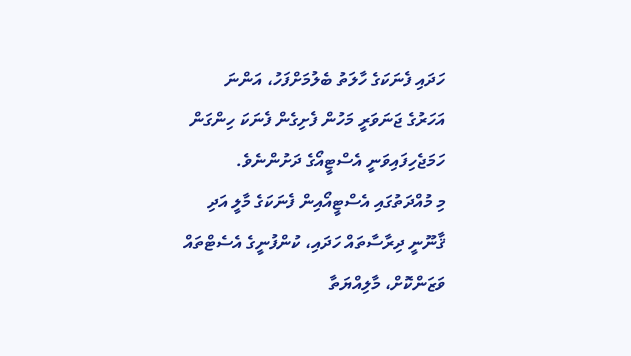ހަދައި ފެނަކަގެ ހާލަތު ބެލުމަށްފަހު، އަންނަ އަހަރުގެ ޖަނަވަރީ މަހުން ފެށިގެން ފެނަކަ ހިންގަން ހަމަޖެހިފައިވަނީ އެސްޓީއޯގެ ދަށުންނެވެ.
މި މުއްދަތުގައި އެސްޓީއޯއިން ފެނަކަގެ މާލީ އަދި ޤާނޫނީ ދިރާސާތައް ހަދައި، ކުންފުނީގެ އެސެޓްތައް ވަޒަންކޮށް، މާލިއްޔަތާ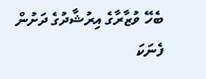ބެހޭ ވުޒާރާގެ އިރުޝާދުގެ ދަށުން ފެނަކަ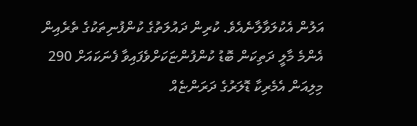އަލުން އެކުލަވާލާނެއެވެ. ކުރިން ދައުލަތުގެ ކުންފުނިތަކުގެ ތެރެއިން އެންމެ މާލީ ދަތިކަން ބޮޑު ކުންފުންޏަކަށްވެފައިވާ ފެނަކައަށް 290 މިލިއަން އެމެރިކާ ޑޮލަރުގެ ދަރަންޏެއް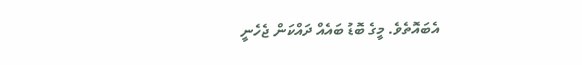އެބައޮތެވެ. މީގެ ބޮޑު ބައެއް ދައްކަން ޖެހެނީ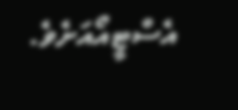އެސްޓީއޯއަށެވެ.